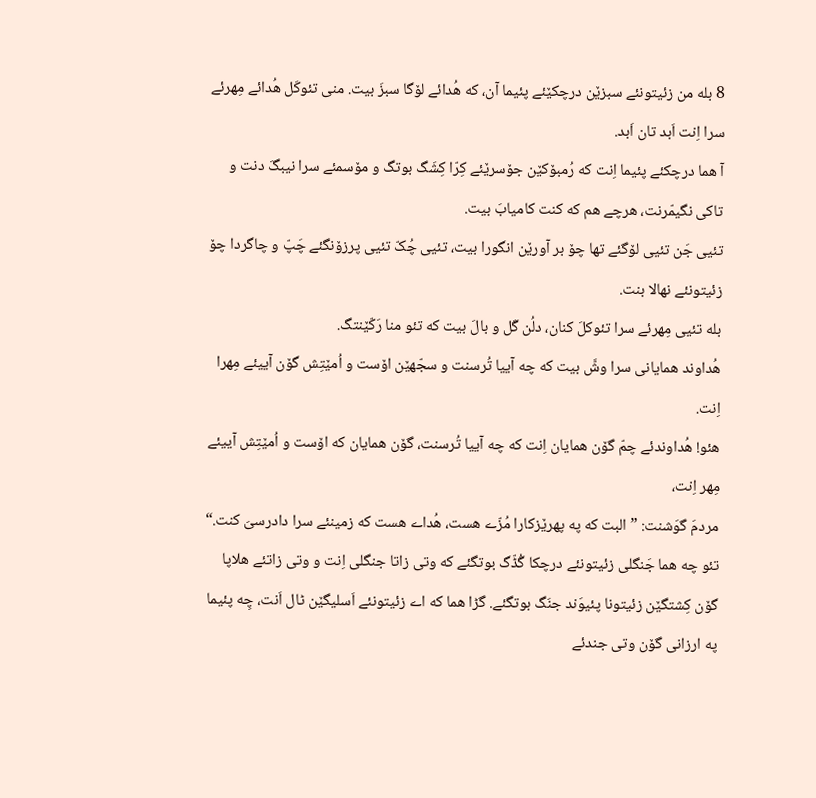8 بله من زئیتونئے سبزێن درچکێئے پئیما آن، که هُدائے لۆگا سبزَ بیت. منی تئوکَل هُدائے مِهرئے سرا اِنت اَبد تان اَبد.
آ هما درچکئے پئیما اِنت که رُمبۆکێن جۆسرێئے کِرّا کِشَگ بوتگ و مۆسمئے سرا نیبگَ دنت و تاکی نگیمّرنت، هرچے هم که کنت کامیابَ بیت.
تئیی جَن تئیی لۆگئے تها چۆ بر آورێن انگورا بیت، تئیی چُکّ تئیی پرزۆنگئے چَپّ و چاگردا چۆ زئیتونئے نهالا بنت.
بله تئیی مِهرئے سرا تئوکلَ کنان، دلُن گَل و بالَ بیت که تئو منا رَکّێنتگ.
هُداوند همایانی سرا وشَّ بیت که چه آییا تُرسنت و سجّهێن اۆست و اُمێتِش گۆن آییئے مِهرا اِنت.
هئو! هُداوندئے چمّ گۆن همایان اِنت که چه آییا تُرسنت، گۆن همایان که اۆست و اُمێتِش آییئے مِهر اِنت،
مردمَ گوَشنت: ”البت که په پهرێزکارا مُزّے هست، هُداے هست که زمینئے سرا دادرسیَ کنت.“
تئو چه هما جَنگلی زئیتونئے درچکا گُڈّگ بوتگئے که وتی زاتا جنگلی اِنت و وتی زاتئے هلاپا گۆن کِشتگێن زئیتونا پئیوَند جنَگ بوتگئے. گڑا هما که اے زئیتونئے اَسلیگێن ٹال اَنت، چِه پئیما په ارزانی گۆن وتی جندئے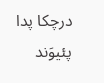درچکا پدا پئیوَند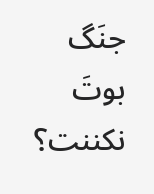جنَگ بوتَ نکننت؟